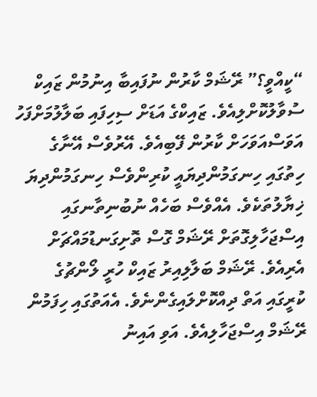“ކީއްވީ؟” ރޭޝަމް ކާރުން ނުފައިބާ އިނުމުން ޒައިކް ސުވާލުކޮށްލިއެވެ. ޒައިކްގެ އަޑަށް ސިހިފައި ބަލާލުމަށްފަހު އަވަސްއަވަހަށް ކާރުން ފޭބިއެވެ. އޭރުވެސް އޭނާގެ ހިތުގައި ހިނގަމުންދިޔައީ ކުރިންވެސް ހިނގަމުންދިޔަ ޚިޔާލުތަކެވެ. އެއްވެސް ބަހެއް ނުބުނިތާނގައި އިސްޖަހާލިގޮތަށް ރޭޝަމް ގޮސް ތޮށިގަނޑުމައްޗަށް އެރިއެވެ. ރޭޝަމް ބަލާލިއިރު ޒައިކް ހުރީ ލޯންޗުގެ ކުރީގައި އަތް ދިއްކޮށްލައިގެންނެވެ. އެއަތުގައި ހިފަމުން ރޭޝަމް އިސްޖަހާލިއެވެ. އަވި އައިނު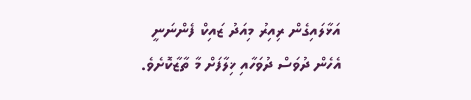އަޅާލައިގެން ރިއިރު މިއަދު ޒައިކް ފެންނަނީ އެހެން ދުވަސް ދުވަހާއި ޚިލާފަށް މާ ތާޒާކޮށެވެ.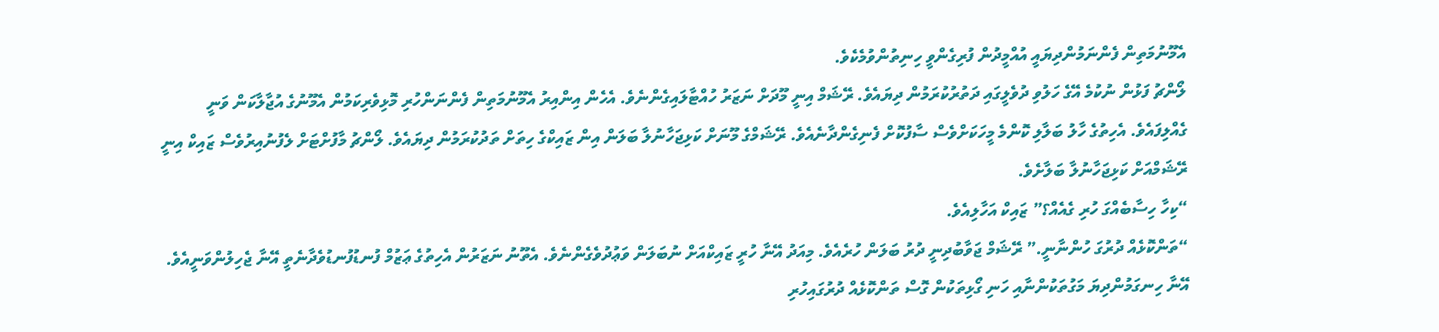އެމޫނުމަތިން ފެންނަމުންދިޔައީ އުއްމީދުން ފުރިގެންވީ ހިނިތުންވުމެކެވެ.
ލޯންޗު ފަޅުން ނުކުމެ އޭގެ ހަލުވި ދުވެލީގައި ދަތުރުކުރަމުން ދިޔައެވެ. ރޭޝަމް އިނީ މޫދަށް ނަޒަރު ހުއްޓާލައިގެންނެވެ. އެހެން އިންއިރު އެމޫނުމަތިން ފެންނަންހުރި މޮޅިވެރިކަމުން އެމޫނުގެ އުޖާލާކަން ވަނީ ގެއްލިފައެވެ. އެހިތުގެ ހާލު ބަލާލި ކޮންމެ މީހަކަށްވެސް ސާފުކޮށް ފެނިގެންދާނެއެވެ. ރޭޝަމްގެ މޫނަށް ކަޅިޖަހާނުލާ ބަލަން އިން ޒައިކްގެ ހިތަށް ތަދުކުރަމުން ދިޔައެވެ. ލޯންޗު މާފުށްޓަށް ލެފުނުއިރުވެސް ޒައިކް އިނީ ރޭޝަމްއަށް ކަޅިޖަހާނުލާ ބަލާށެވެ.
“ކިހާ ހިސާބެއްގަ ހުރި ގެއެއް؟” ޒައިކް އަހާލިއެވެ.
“ތަންކޮޅެއް ދުރުގަ ހުންނާނީ.” ރޭޝަމް ޖަވާބުދިނީ ދުރު ބަލަން ހުރެއެވެ. މިއަދު އޭނާ ހުރީ ޒައިކްއަށް ނުބަލަން ވަޢުދުވެގެންނެވެ. އެތޫނު ނަޒަރުން އެހިތުގެ ޢަޒުމް ފުނޑުފުނޑުވެދާނެތީ އޭނާ ޖެހިލުންވަނީއެވެ. އޭނާ ހިނގަމުންދިޔަ މަގުތަކުންނާއި ހަނި ގޯޅިތަކުން ގޮސް ތަންކޮޅެއް ދުރުގައިހުރި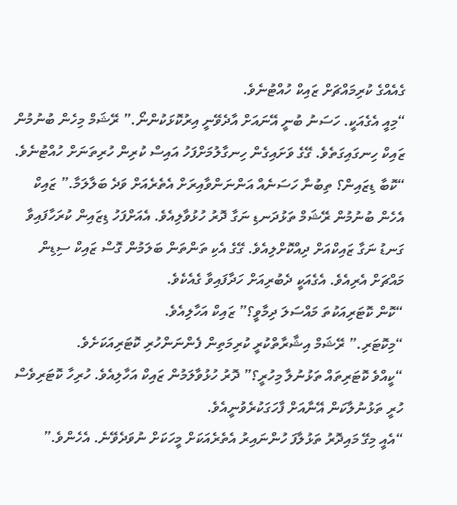ގެއެއްގެ ކުރިމައްޗަށް ޒައިކް ހުއްޓުނެވެ.
“މިއީ އެގެއަކީ. ހަސަނު ބުނީ އޭނައަށް އާދެވޭނީ އިރުކޮޅަކުންނޯ.” ރޭޝަމް މިހެން ބުނުމުން ޒައިކް ހިނގައިގަތެވެ. ގޭގެ ވަށައިގެން ހިނގާލުމަށްފަހު އައިސް ކުރިން ހުރިތަނަށް ހުއްޓުނެވެ.
“ކޮބާ ޑިޒައިން؟ ތިބުނާ ހަސަނެއް އަންނަންވާއިރަށް އެތެރެއަށް ވަދެ ބަލާލަމާ.” ޒައިކް އެހެން ބުނުމުން ރޭޝަމް ތަޅުދަނޑި ނަގާ ދޮރު ހުޅުވާލިއެވެ. އެއަށްފަހު ޑިޒައިން ކުރަހާފައިވާ ގަނޑު ނަގާ ޒައިކްއަށް ދިއްކޮށްލިއެވެ. ގޭގެ އެކި ތަންތަން ބަލަމުން ގޮސް ޒައިކް ސިޑިން މައްޗަށް އެރިއެވެ. އެގެއަކީ ދެބުރިއަށް ހަދާފައިވާ ގެއެކެވެ.
“ކޮން ކޮޓަރިއަކުތަ މައްސަލަ ދިމާވީ؟” ޒައިކް އަހާލިއެވެ.
“މިކޮޓަރި.” ރޭޝަމް އިޝާރާތްކުރީ ކުރިމަތިން ފެންނަންހުރި ކޮޓަރިއަކަށެވެ.
“ކީއްވެ ކޮޓަރިތައް ތަޅުނުލާ މިހުރީ؟” ދޮރު ހުޅުވާލަމުން ޒައިކް އަހާލިއެވެ. ހުރިހާ ކޮޓަރިވެސް ހުރީ ތަޅުނުލާކަން އޭނާއަށް ފާހަގަކުރެވުނީއެވެ.
“އެއީ މިގޭ މައިދޮރު ތަޅުލާފަ ހުންނައިރު އެތެރެއަކަށް މީހަކަށް ނުވަދެވޭނެ. އެހެންވެ.”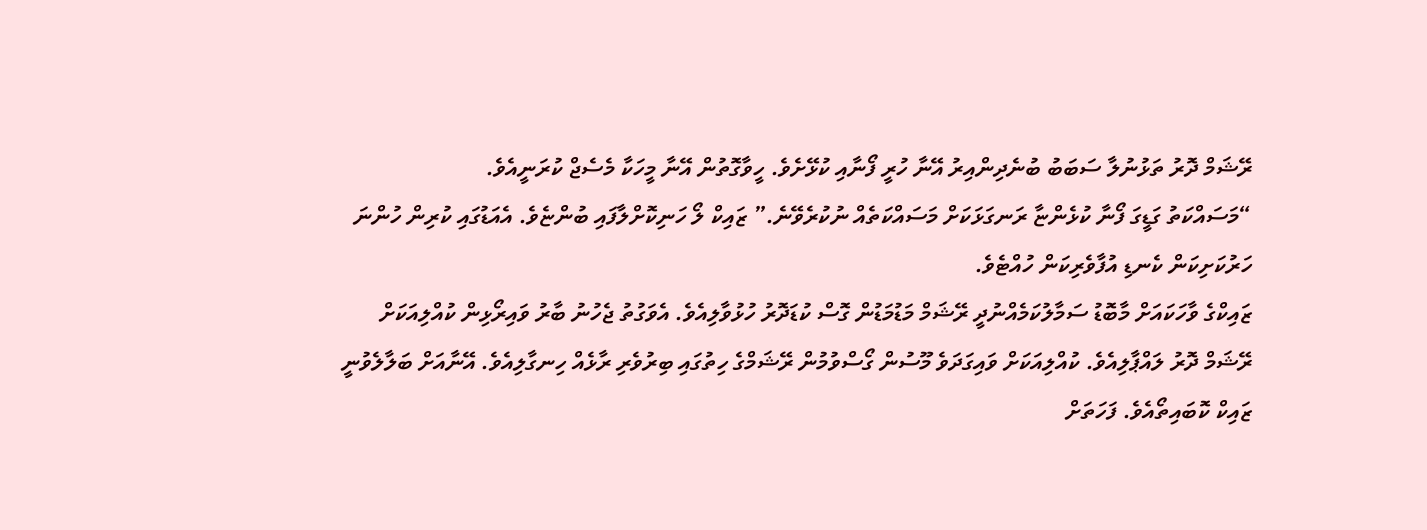ރޭޝަމް ދޮރު ތަޅުނުލާ ސަބަބު ބުނެދިންއިރު އޭނާ ހުރީ ފޯނާއި ކުޅޭށެވެ. ހީވާގޮތުން އޭނާ މީހަކާ މެސެޖް ކުރަނީއެވެ.
“މަސައްކަތު ގަޑީގަ ފޯނާ ކުޅެންޏާ ރަނގަޅަކަށް މަސައްކަތެއް ނުކުރެވޭނެ.” ޒައިކް ލޯ ހަނިކޮށްލާފައި ބުންޏެވެ. އެއަޑުގައި ކުރިން ހުންނަ ހަރުކަށިކަން ކެނޑި އުފާވެރިކަން ހުއްޓެވެ.
ޒައިކްގެ ވާހަކައަށް މާބޮޑު ސަމާލުކަމެއްނުދީ ރޭޝަމް މަޑުމަޑުން ގޮސް ކުޑަދޮރު ހުޅުވާލިއެވެ. އެވަގުތު ޖެހުނު ބާރު ވައިރޯޅިން ކުއްލިއަކަށް ރޭޝަމް ދޮރު ލައްޕާލިއެވެ. ކުއްލިއަކަށް ވައިގަދަވެ މޫސުން ގޯސްވުމުން ރޭޝަމްގެ ހިތުގައި ބިރުވެރި ރާޅެއް ހިނގާލިއެވެ. އޭނާއަށް ބަލާލެވުނީ ޒައިކް ކޮބައިތޯއެވެ. ފަހަތަށް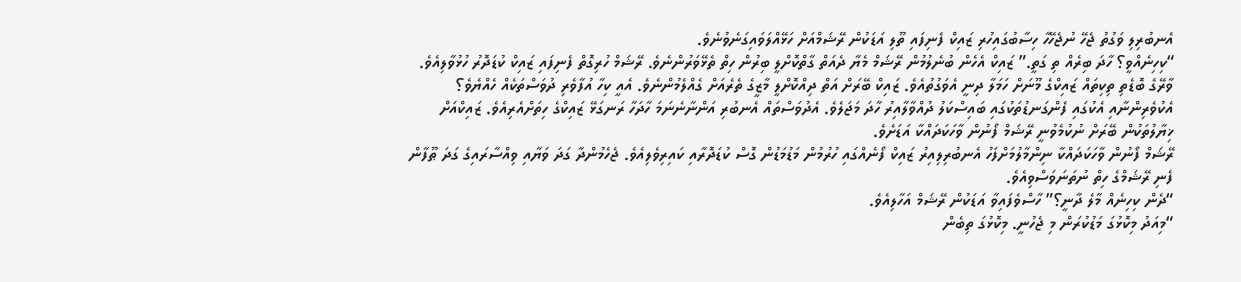އެނބުރިލި ވަގުތު ޖެހޭ ނުޖެހޭހާ ހިސާބުގައިހުރި ޒައިކް ފެނިފައި ތޫލި އަޑަކުން ރޭޝަމްއަށް ހަޅޭއްލަވައިގަނެވުނެވެ.
“ކިހިނެއްވީ؟ ހާދަ ބިރެއް ތި ގަތީ.” ޒައިކް އެހެން ބުނެލުމުން ރޭޝަމް މެޔާ ދެއަތް ގާތްކޮށްލީ ބިރުން ހިތް ތެޅޭވަރުންނެވެ. ރޭޝަމް ހުރިގޮތް ފެނިފައި ޒައިކް ކުޑަދޮރު ހުޅުވާލިއެވެ. ވާރޭގެ ބޮޑެތި ތިކިތައް ޒައިކްގެ މޫނަށް ހަމަލާ ދިނީ އެވަގުތުއެވެ. ޒައިކް ބޭރަށް އަތް ދިއްކޮށްލީ މާޒީގެ ތެރެއަށް ގެއްލެމުންނެވެ. އެއީ ކިހާ އުފާވެރި ދުވަސްތަކެއް ހެއްޔެވެ؟ އެކުވެރިންނާއި އެކުގައި ފެންގަނޑުތަކުގައި ބައިސްކަލު ދުއްވާލާއިރު ހާދަ މަޖަލެވެ. އެދުވަސްތައް އެނބުރި އަންނާނެނަމަ ހާދަހާ ރަނގަޅޭ ޒައިކްގެ ހިތަށްއެރިއެވެ. ޒައިކްއަށް ޚިޔާލުތަކުން ބޭރަށް ނުކުމެވުނީ ރޭޝަމް ފޯނުން ވާހަކަދައްކާ އަޑަށެވެ.
ރޭޝަމް ފޯނުން ވާހަކަދައްކާ ނިންމާލުމަށްފަހު އެނބުރިލިއިރު ޒައިކް ފޯނެއްގައި ހުރުމުން މަޑުމަޑުން ގޮސް ކުޑަދޮރާއި ކައިރިވެލިއެވެ. ޖެހެމުންދާ ގަދަ ވަޔާއި ވިއްސާރައިގެ ގަދަ ޠޫފާން ފެނި ރޭޝަމްގެ ހިތް ނުތަނަވަސްވިއެވެ.
“ދެން ކިހިނެއް މާލެ ދާނީ؟” ހާސްވެފައިވާ އަޑަކުން ރޭޝަމް އަހާލިއެވެ.
“މިއަދު މިކޮޅުގަ މަޑުކުރަން މި ޖެހުނީ. މިކޮޅުގަ ތިބެން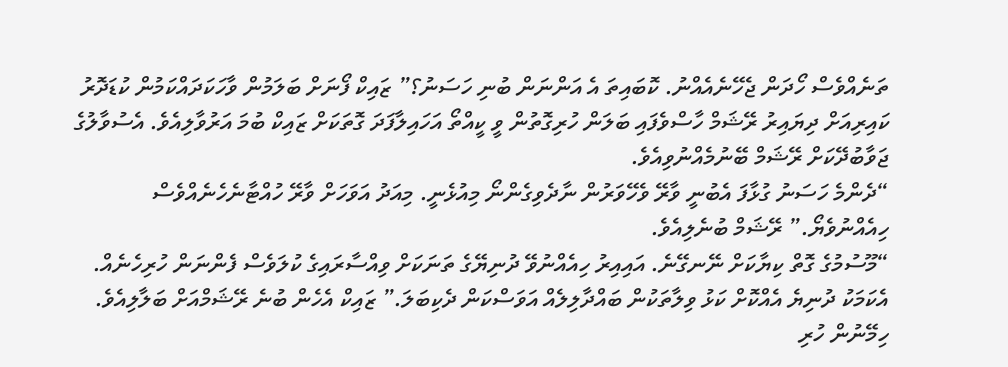ތަނެއްވެސް ހޯދަން ޖެހޭނެއެއްނު. ކޮބައިތަ އެ އަންނަން ބުނި ހަސަނު؟” ޒައިކް ފޯނަށް ބަލަމުން ވާހަކަދައްކަމުން ކުޑަދޮރު ކައިރިއަށް ދިޔައިރު ރޭޝަމް ހާސްވެފައި ބަލަން ހުރިގޮތުން ވީ ކީއްތޯ އަހައިލާފަދަ ގޮތަކަށް ޒައިކް ބުމަ އަރުވާލިއެވެ. އެސުވާލުގެ ޖަވާބުދޭކަށް ރޭޝަމް ބޭނުމެއްނުވިއެވެ.
“ދެންމެ ހަސަނު ގުޅާފަ އެބުނީ ވާރޭ ވެހޭވަރުން ނާދެވިގެންނޯ މިއުޅެނީ. މިއަދު އަވަހަށް ވާރޭ ހުއްޓާނެހެނެއްވެސް ހިއެއްނުވެޔޯ.” ރޭޝަމް ބުނެލިއެވެ.
“މޫސުމުގެ ގޮތް ކިޔާކަށް ނޭނގޭނެ. އައިއިރު ހިއެއްނުވޭ ދުނިޔޭގެ ތަނަކަށް ވިއްސާރައިގެ ކުލަވެސް ފެންނަން ހުރިހެނެއް. އެކަމަކު ދުނިޔެ އެއްކޮށް ކަޅު ވިލާތަކުން ބައްދާލިލެއް އަވަސްކަން ދެކިބަލަ.” ޒައިކް އެހެން ބުނެ ރޭޝަމްއަށް ބަލާލިއެވެ. ހިމޭނުން ހުރި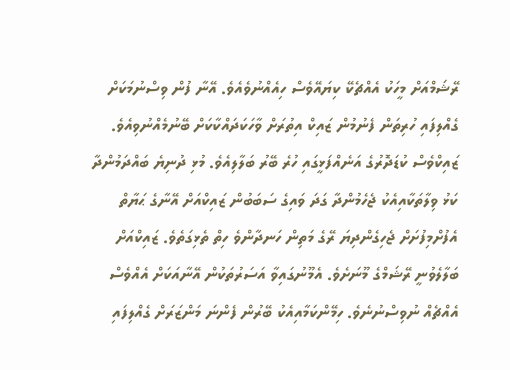ރޭޝަމްއަށް މީހަކު އެއްޗެކޭ ކިޔައޭވެސް ހިއެއްނުވެއެވެ. އޭނާ ފުން ވިސްނުމަކަށް ގެއްލިފައި ހުރިތަން ފެނުމުން ޒައިކް އިތުރަށް ވާހަކަދައްކާކަށް ބޭނުމެއްނުވިއެވެ.
ޒައިކްވެސް ކުޑަދޮރުގެ އަނެއްފަޅީގައި ހުރެ ބޭރު ބަލާލިއެވެ. މުޅި ދުނިޔެ ބައްދަމުންދާ ކަޅު ވިލާތަކާއިއެކު ޖެހެމުންދާ ގަދަ ވައިގެ ސަބަބުން ޒައިކްއަށް އޭނާގެ ޙަޔާތް އެފުށްމިފުށަށް ޖެހިގެންދިޔަ ރޭގެ މަތިން ހަނދާންވެ ހިތް ތެޅިގަތެވެ. ޒައިކްއަށް ބަލާލެވުނީ ރޭޝަމްގެ މޫނަށެވެ. އެމޫނުގައިވާ އަސަރުތަކުން އޭނާއަކަށް އެއްވެސް އެއްޗެއް ނުވިސްނުނެވެ. ހިމޭންކަމާއިއެކު ބޭރުން ފެންނަ މަންޒަރަށް ގެއްލިފައި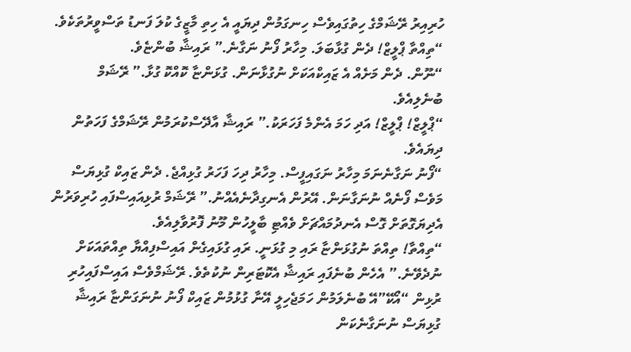ހުރިއިރު ރޭޝަމްގެ ހިތުގައިވެސް ހިނގަމުން ދިޔައީ އެ ހިތި މާޒީގެ ކުލަ ފަނޑު ތަސްވީރުތަކެވެ.
“ތިއްތާ ޕްލީޒް! ދެން ގުޅާބަލަ. މިހާރު ފޯނު ނަގާނެ.” ރައިޝާ ބުންޏެވެ.
“ނޫން. ދެން މަށެއް އެ ޒައިކްއަކަށް ނުގުޅާނަން. ގުޅަންޏާ ކޮއްކޮ ގުޅާ.” ރޭޝަމް ބުނެލިއެވެ.
“ޕްލީޒް! ޕްލީޒް! އަދި ހަމަ އެންމެ ފަހަރަކު.” ރައިޝާ އާދޭސްކުރަމުން ރޭޝަމްގެ ފަހަތުން ދިޔައެވެ.
“ފޯނު ނަގާނެނަމަ މިހާރު ނަގައިފީސް. މިހާރު ދިހަ ފަހަރު ގުޅިއްޖެ. ދެން ޒައިކް ގުޅިޔަސް މަވެސް ފޯނެއް ނުނަގާނަން. އޭރުން އެނގިދާނެއެއްނު.” ރޭޝަމް ރުޅިއައިސްފައި ހުރިވަރުން އެދިޔަގޮތަށް ގޮސް އެނދުމައްޗަށް ވެއްޓި ބާލީހުން މޫނު ފޮރުވާލިއެވެ.
“ތިއްތާ! ތިއްތަ ނުގުޅަންޏާ ރައި މި ގުޅަނީ. ރައި ގުޅައިގެން އައިސްފިއްޔާ ތިއްތައަކަށް ނުދެވޭނެ.” އެހެން ބުނެފައި ރައިޝާ އެކޮޓަރިން ނުކުތެވެ. ރޭޝަމްވެސް އައިސްފައިހުރި ރުޅިން “އޯކޭ”އޭ ބުނެލަމުން ހަމަޖެހިލީ އޭނާ ގުޅުމުން ޒައިކް ފޯނު ނުނަގަންޏާ ރައިޝާ ގުޅިޔަސް ނުނަގާނެކަން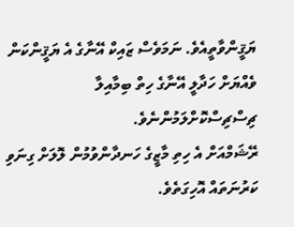ޔަޤީންވާތީއެވެ. ނަމަވެސް ޒައިކް އޭނާގެ އެ ޔަޤީންކަން ވެއްޔަށް ހަދާލީ އޭނާގެ ހިތް ބިމާއިލާ ޗިސްޗިސްކޮށްލަމުންނެވެ.
ރޭޝަމްއަށް އެ ހިތި މާޒީގެ ހަނދާންވުމުން ލޮލަށް ގިނަވި ކަރުނަތައް އޮހިގަތެވެ.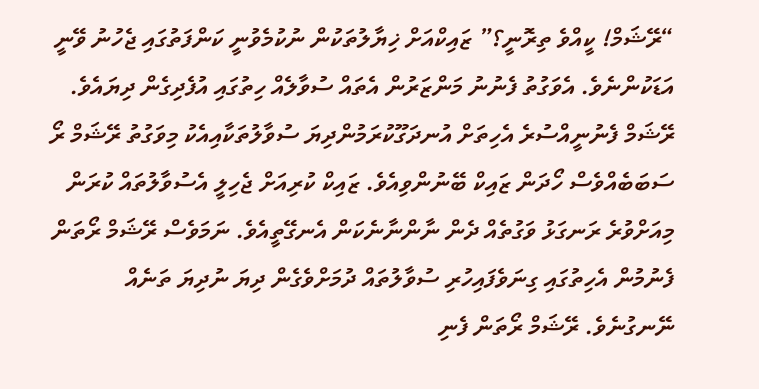“ރޭޝަމް! ކީއްވެ ތިރޮނީ؟” ޒައިކްއަށް ޚިޔާލުތަކުން ނުކުމެވުނީ ކަންފަތުގައި ޖެހުނު ވޭނީ އަޑަކުންނެވެ. އެވަގުތު ފެނުނު މަންޒަރުން އެތައް ސުވާލެއް ހިތުގައި އުފެދިގެން ދިޔައެވެ. ރޭޝަމް ފެނުނީއްސުރެ އެހިތަށް އުނދަގޫކުރަމުންދިޔަ ސުވާލުތަކާއިއެކު މިވަގުތު ރޭޝަމް ރޯ ސަބަބެއްވެސް ހޯދަން ޒައިކް ބޭނުންވިއެވެ. ޒައިކް ކުރިއަށް ޖެހިލީ އެސުވާލުތައް ކުރަން މިއަށްވުރެ ރަނގަޅު ވަގުތެއް ދެން ނާންނާނެކަން އެނގޭތީއެވެ. ނަމަވެސް ރޭޝަމް ރޯތަން ފެނުމުން އެހިތުގައި ގިނަވެފައިހުރި ސުވާލުތައް ދުމަށްވެގެން ދިޔަ ނުދިޔަ ތަނެއް ނޭނގުނެވެ. ރޭޝަމް ރޯތަން ފެނި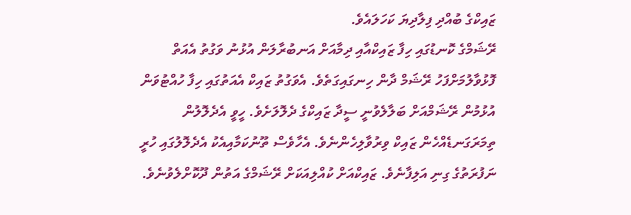ޒައިކްގެ ބުއްދި ފިލާދިޔަ ކަހަލައެވެ.
ރޭޝަމްގެ ކޮނޑުގައި ހިފާ ޒައިކްއާއި ދިމާއަށް އަނބުރާލަން އުޅުނު ވަގުތު އެއަތް ފޮޅުވާލުމަށްފަހު ރޭޝަމް ދާން ހިނގައިގަތެވެ. އެވަގުތު ޒައިކް އެއަތުގައި ހިފާ ހުއްޓުވަން އުޅުމުން ރޭޝަމްއަށް ބަލާލެވުނީ ސީދާ ޒައިކްގެ ދެލޮލަށެވެ. ހީވީ އެދެލޮލުން ތިމަރަގަނޑެއްހެން ޒައިކް ވިރުވާލިހެންނެވެ. އެހާވެސް ތޫނުކަމާއިއެކު އެދެލޮލުގައި ހުރީ ނަފުރަތުގެ ގިނި އަލިފާނެވެ. ޒައިކްއަށް ކުއްލިއަކަށް ރޭޝަމްގެ އަތުން ދޫކޮށްލެވުނެވެ.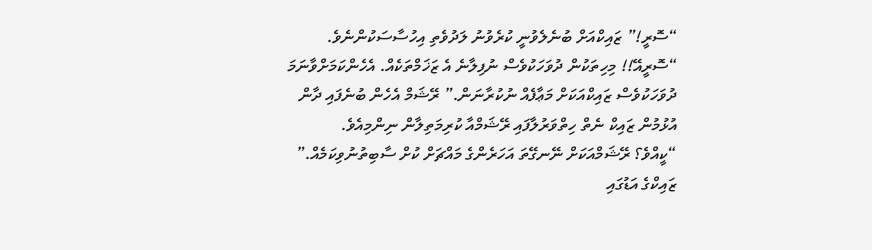“ސޮރީ!” ޒައިކްއަށް ބުނެލެވުނީ ކުރެވުނު ލަދުވެތި އިހުސާސަކުންނެވެ.
“ސޮރީއޭ!! މިހިތަކުން ދުވަހަކުވެސް ނުފިލާނެ އެ ޒަޚަމްތަކެއް. އެހެންކަމަށްވާނަމަ ދުވަހަކުވެސް ޒައިކްއަކަށް މަޢާފެއް ނުކުރާނަން.” ރޭޝަމް އެހެން ބުނެފައި ދާން އުޅުމުން ޒައިކް ނެތް ހިތްވަރުލާފައި ރޭޝަމްއާ ކުރިމަތިލާން ނިންމިއެވެ.
“ކީއްވެ؟ ރޭޝަމްއަކަށް ނޭނގޭތަ އަހަރެންގެ މައްޗަށް ކުށް ސާބިތުނުވިކަމެއް.” ޒައިކްގެ އަޑުގައި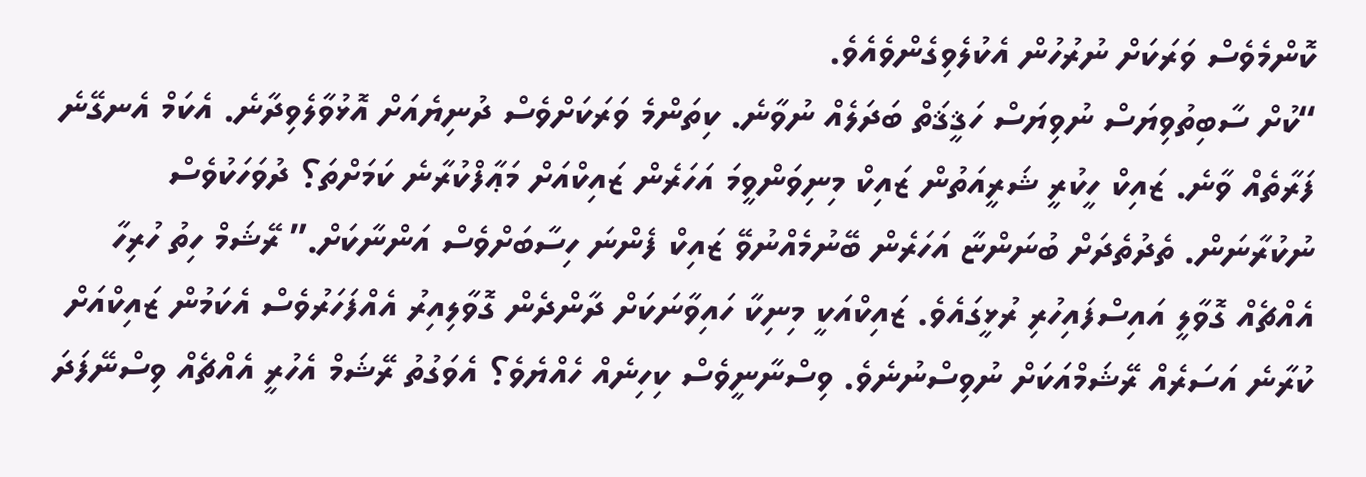ކޮންމެވެސް ވަރަކަށް ނުރުހުން އެކުލެވިގެންވެއެވެ.
“ކުށް ސާބިތުވިޔަސް ނުވިޔަސް ހަޤީޤަތް ބަދަލެއް ނުވާނެ. ކިތަންމެ ވަރަކަށްވެސް ދުނިޔެއަށް އޮޅުވާލެވިދާނެ. އެކަމް އެނގޭނެ ފަރާތެއް ވާނެ. ޒައިކް ހީކުރީ ޝަރީއަތުން ޒައިކް މިނިވަންވީމަ އަހަރެން ޒައިކްއަށް މަޢާފްކުރާނެ ކަމަށްތަ؟ ދުވަހަކުވެސް ނުކުރާނަން. ތެދުތެދަށް ބުނަންޏާ އަހަރެން ބޭނުމެއްނުވޭ ޒައިކް ފެންނަ ހިސާބަށްވެސް އަންނާކަށް.” ރޭޝަމް ހިތު ހުރިހާ އެއްޗެއް ގޮވާލީ އައިސްފައިހުރި ރުޅީގައެވެ. ޒައިކްއަކީ މިނިކާ ހައިވާނަކަށް ދާންދެން ގޮވާލިއިރު އެއްފަހަރުވެސް އެކަމުން ޒައިކްއަށް ކުރާނެ އަސަރެއް ރޭޝަމްއަކަށް ނުވިސްނުނެވެ. ވިސްނާނީވެސް ކިހިނެއް ހެއްޔެވެ؟ އެވަގުތު ރޭޝަމް އެހުރީ އެއްޗެއް ވިސްނޭފަދަ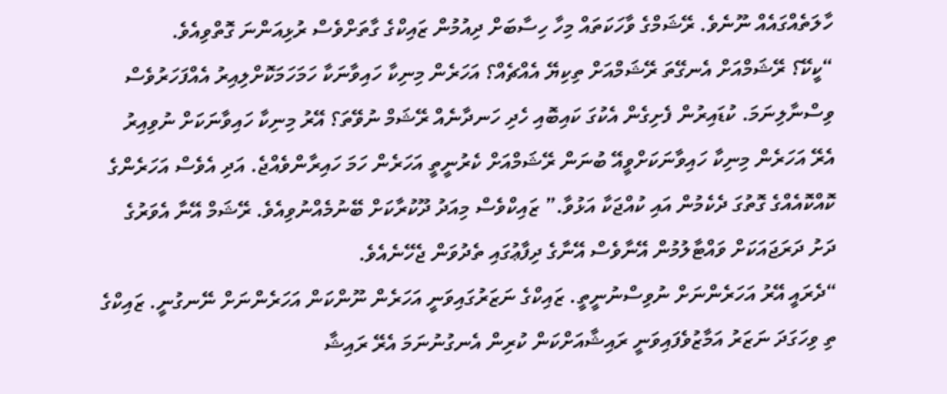ހާލަތެއްގައެއް ނޫނެވެ. ރޭޝަމްގެ ވާހަކަތައް މިހާ ހިސާބަށް ދިއުމުން ޒައިކްގެ ގާތަށްވެސް ރުޅިއަންނަ ގޮތްވިއެވެ.
“ކީކޭ؟ ރޭޝަމްއަށް އެނގޭތަ ރޭޝަމްއަށް ތިކިޔޭ އެއްޗެއް؟ އަހަރެން މިނިކާ ހައިވާނަކާ ހަމަހަމަކޮށްލިއިރު އެއްފަހަރުވެސް ވިސްނާލިނަމަ. ކުޑައިރުން ފެށިގެން އެކުގަ ކައިބޮއި ހެދި ހަނދާނެއް ރޭޝަމް ނުވޭތަ؟ އޭރު މިނިކާ ހައިވާނަކަށް ނުވިއިރު އެރޭ އަހަރެން މިނިކާ ހައިވާނަކަށްވީއޭ ބުނަން ރޭޝަމްއަށް ކެރުނީތީ އަހަރެން ހަމަ ހައިރާންވެއްޖެ. އަދި އެވެސް އަހަރެންގެ ކޮއްކޮއެއްގެ ގޮތުގަ ދެކެމުން އައި ކުއްޖަކާ އަޅުވާ.” ޒައިކްވެސް މިއަދު ދޫކުރާކަށް ބޭނުމެއްނުވިއެވެ. ރޭޝަމް އޭނާ އެވަރުގެ ދަށު ދަރަޖައަކަށް ވައްޓާލުމުން އޭނާވެސް އޭނާގެ ދިފާޢުގައި ތެދުވަން ޖެހޭނެއެވެ.
“ދެރައީ އޭރު އަހަރެންނަށް ނުވިސްނުނީތީ. ޒައިކްގެ ނަޒަރުގައިވަނީ އަހަރެން ނޫންކަން އަހަރެންނަށް ނޭނގުނީ. ޒައިކްގެ ތި ވިހަގަދަ ނަޒަރު އަމާޒުވެފައިވަނީ ރައިޝާއަށްކަން ކުރިން އެނގުނުނަމަ އެރޭ ރައިޝާ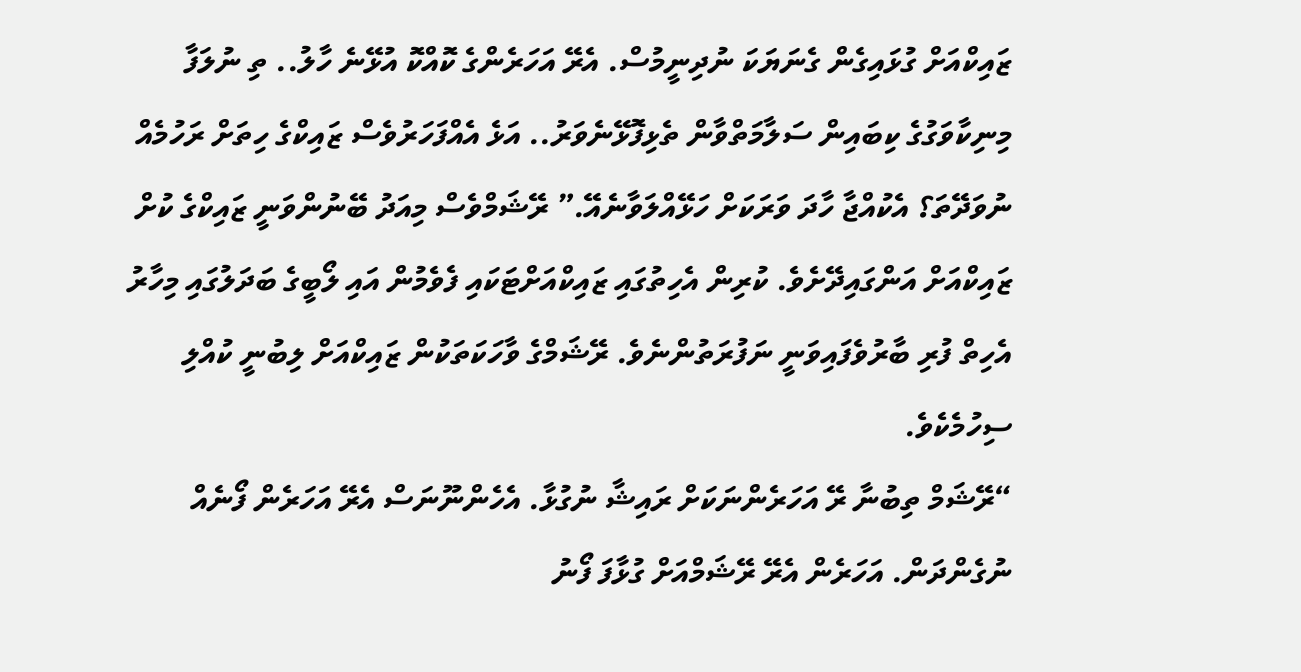ޒައިކްއަށް ގުޅައިގެން ގެނަޔަކަ ނުދިނީމުސް. އެރޭ އަހަރެންގެ ކޮއްކޮ އުޅޭނެ ހާލު.. ތި ނުލަފާ މިނިކާވަގުގެ ކިބައިން ސަލާމަތްވާން ތެޅިފޮޅޭނެވަރު.. އަޅެ އެއްފަހަރުވެސް ޒައިކްގެ ހިތަށް ރަހުމެއް ނުވަދޭތަ؟ އެކުއްޖާ ހާދަ ވަރަކަށް ހަޅޭއްލަވާނެއޭ.” ރޭޝަމްވެސް މިއަދު ބޭނުންވަނީ ޒައިކްގެ ކުށް ޒައިކްއަށް އަންގައިދޭށެވެ. ކުރިން އެހިތުގައި ޒައިކްއަށްޓަކައި ފެވެމުން އައި ލޯބީގެ ބަދަލުގައި މިހާރު އެހިތް ފުރި ބާރުވެފައިވަނީ ނަފުރަތުންނެވެ. ރޭޝަމްގެ ވާހަކަތަކުން ޒައިކްއަށް ލިބުނީ ކުއްލި ސިހުމެކެވެ.
“ރޭޝަމް ތިބުނާ ރޭ އަހަރެންނަކަށް ރައިޝާ ނުގުޅާ. އެހެންނޫނަސް އެރޭ އަހަރެން ފޯނެއް ނުގެންދަން. އަހަރެން އެރޭ ރޭޝަމްއަށް ގުޅާފަ ފޯނު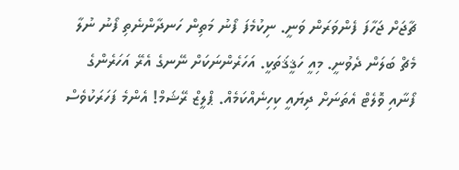ޗާޖަށް ޖަހާފަ ފެންވަރަން ވަނީ. ނިކުމެފަ ފޯނު މަތިން ހަނދާންނެތި ފޯނު ނުލާ މެޗް ބަލަން ދެވުނީ. މިއީ ހަޤީޤަތަކީ. އަހަރެންނަކަށް ނޭނގެ އެރޭ އަހަރެންގެ ފޯނާއި ވޮލެޓް އެތަނަށް ދިޔައީ ކިހިނެއްކަމެއް. ޕްލީޒް ރޭޝަމް! އެންމެ ފަހަރަކުވެސް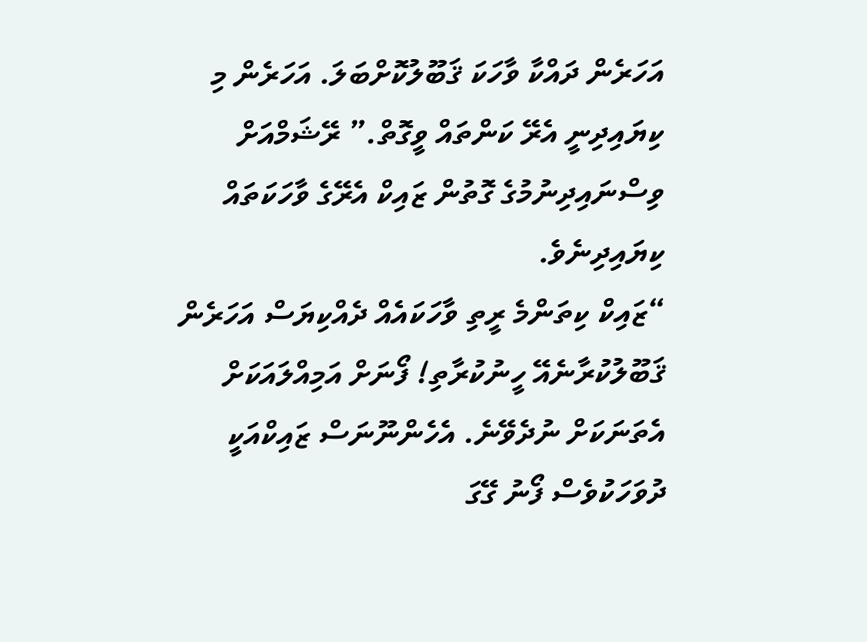އަހަރެން ދައްކާ ވާހަކަ ޤަބޫލުކޮށްބަލަ. އަހަރެން މި ކިޔައިދިނީ އެރޭ ކަންތައް ވީގޮތް.” ރޭޝަމްއަށް ވިސްނައިދިނުމުގެ ގޮތުން ޒައިކް އެރޭގެ ވާހަކަތައް ކިޔައިދިނެވެ.
“ޒައިކް ކިތަންމެ ރީތި ވާހަކައެއް ދެއްކިޔަސް އަހަރެން ޤަބޫލުކުރާނެއޭ ހީނުކުރާތި! ފޯނަށް އަމިއްލައަކަށް އެތަނަކަށް ނުދެވޭނެ. އެހެންނޫނަސް ޒައިކްއަކީ ދުވަހަކުވެސް ފޯނު ގޭގަ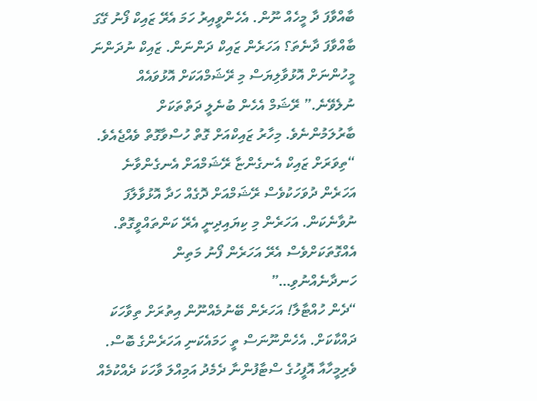ބާއްވާފަ ދާ މީހެއް ނޫން. އެހެންވީއިރު ހަމަ އެރޭ ޒައިކް ފޯނު ގޭގަ ބާއްވާފަ ދާނެތަ؟ އަހަރެން ޒައިކް ދަންނަން. ޒައިކް ނުދަންނަ މީހުންނަށް އޮޅުވާލިޔަސް މި ރޭޝަމްއަކަށް އޮޅުވައެއް ނުލެވޭނެ.” ރޭޝަމް އެހެން ބުނެލީ ދަތްތަކަށް ބާރުލަމުންނެވެ. މިހާރު ޒައިކްއަށް ގޮތް ހުސްވާގޮތް ވެއްޖެއެވެ.
“ތިވަރަށް ޒައިކް އެނގެންޏާ ރޭޝަމްއަށް އެނގެންވާނެ އަހަރެން ދުވަހަކުވެސް ރޭޝަމްއަށް ދޮގެއް ހަދާ އޮޅުވާލާފަ ނުވާނެކަން. އަހަރެން މި ކިޔައިދިނީ އެރޭ ކަންތައްވީގޮތް. އެއްގޮތަކަށްވެސް އެރޭ އަހަރެން ފޯނު މަތިން ހަނދާނެއްނުވި…”
“ދެން ހުއްޓާލާ! އަހަރެން ބޭނުމެއްނޫން އިތުރަށް ތިވާހަކަ ދައްކާކަށް. އެހެންނޫނަސް ތީ ހަމައެކަނި އަހަރެންގެ ބޮސް. ވެރިމީހާއާ އޮފީހުގެ ސްޓާފުންނާ ދެމެދު އަމިއްލަ ވާހަކަ ދެއްކުމެއް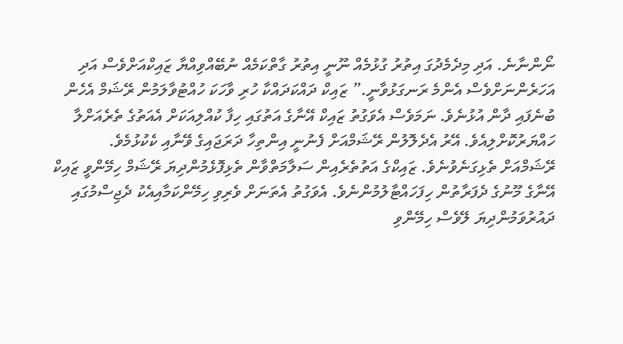ނޯންނާނެ. އަދި މިދެމެދުގަ އިތުރު ގުޅުމެއް ނޫނީ އިތުރު ގާތްކަމެއް ނުބޭއްވިއްޔާ ޒައިކްއަށްވެސް އަދި އަހަރެންނަށްވެސް އެންމެ ރަނގަޅުވާނީ.” ޒައިކް ދައްކަދައްކާ ހުރި ވާހަކަ ހުއްޓުވާލަމުން ރޭޝަމް އެހެން ބުނެފައި ދާން އުޅުނެވެ. ނަމަވެސް އެވަގުތު ޒައިކް އޭނާގެ އަތުގައި ހިފާ ކުއްލިއަކަށް އެއަތުގެ ތެރެއަށްލާ ހައްޔަރުކޮށްލިއެވެ. އޭރު އެދެލޮލުން ރޭޝަމްއަށް ފެނުނީ އިންތިހާ ދަރަޖައިގެ ވޭނާއި ކެކުޅުމެވެ. ރޭޝަމްއަށް ތެޅިގަނެވުނެވެ. ޒައިކްގެ އަތުތެރެއިން ސަލާމަތްވާން ތެޅިފޮޅެމުންދިޔަ ރޭޝަމް ހިމޭންވީ ޒައިކް އޭނާގެ މޫނުގެ ދެފަރާތުން ހިފަހައްޓާލުމުންނެވެ. އެވަގުތު އެތަނަށް ވެރިވި ހިމޭންކަމާއިއެކު ދެޖިސްމުގައި ދައުރުވަމުންދިޔަ ލޭވެސް ހިމޭންވި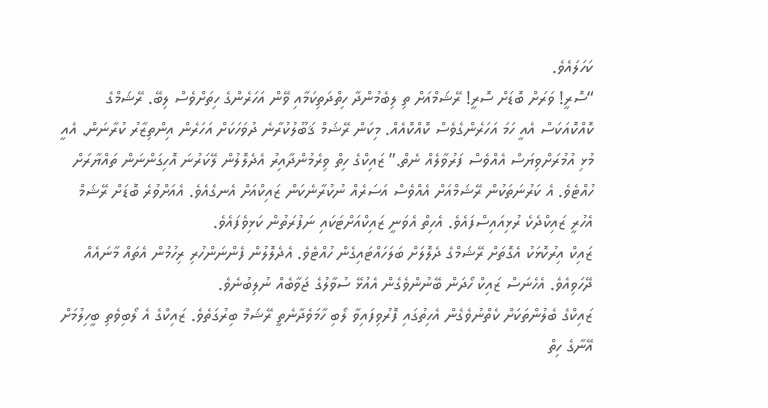ކަހަލައެވެ.
“ސޮރީ! ވަރަށް ބޮޑަށް ސޮރީ! ރޭޝަމްއަށް ތި ލިބެމުންދާ ހިތްދަތިކަމާއި ވޭން އަހަރެންގެ ހިތަށްވެސް ލިބޭ. ރޭޝަމްގެ ކޮއްކޮއަކަސް އެއީ ހަމަ އަހަރެންގެވެސް ކޮއްކޮއެއް. މިކަން ރޭޝަމް ޤަބޫލުކުރާނެ ދުވަހަކަށް އަހަރެން އިންތިޒާރު ކުރާނަން. އެއީ މުޅި އުމުރަށްވިޔަސް އެއްވެސް ފަރުވާލެއް ނެތް.” ޒައިކްގެ ހިތް ވިރެމުންދާއިރު އެދެލޮލުން ލޭކަރުނަ އޮހިގަންނަން ތައްޔާރަށް ހުއްޓެވެ. އެ ކަރުނަތަކުން ރޭޝަމްއަށް އެއްވެސް އަސަރެއް ނުކުރާނެކަން ޒައިކްއަށް އެނގެއެވެ. އެއަށްވުރެ ބޮޑަށް ރޭޝަމް އެހުރީ ޒައިކްދެކެ ރުޅިއައިސްފައެވެ. އެހިތް އެވަނީ ޒައިކްއަށްޓަކައި ނަފުރަތުން ކަޅިވެފައެވެ.
ޒައިކް އިރުކޮޅަކު އެގޮތަށް ރޭޝަމްގެ ދެލޮލަށް ބަލަހައްޓައިގެން ހުއްޓެވެ. އެދެލޮލުން ފެންނަންހުރި ރިހުމުން އެތައް މާނައެއް ދޭހަވިއެވެ. އެހެނަސް ޒައިކް ހޯދަން ބޭނުންވެގެން އެއުޅޭ ސުވާލުގެ ޖަވާބެއް ނުލިބުނެވެ.
ޒައިކްގެ ބެލުންތަކަށް ކެތްނުވެގެން އެހިތުގައި ފޮރުވިފައިވާ ލޯބި ހާމަވެދާނެތީ ރޭޝަމް ބިރުގަތެވެ. ޒައިކްގެ އެ ލޯބިވެތި ބީހިލުމަށް އޭނާގެ ހިތް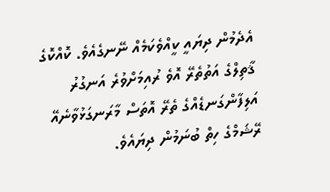އެދެމުން ދިޔައީ ކީއްވެކަމެއް ނޭނގެއެވެ. ކޮއްކޮގެ ޤާތިލްގެ އަތުތެރޭ އޮވެ ރުއިމަށްވުރެ އަނގުރު އަލިފާންގަނޑެއްގެ ތެރޭ އޮތަސް މާރަނގަޅުވާނެއޭ ރޭޝަމްގެ ހިތް ބުނަމުން ދިޔައެވެ.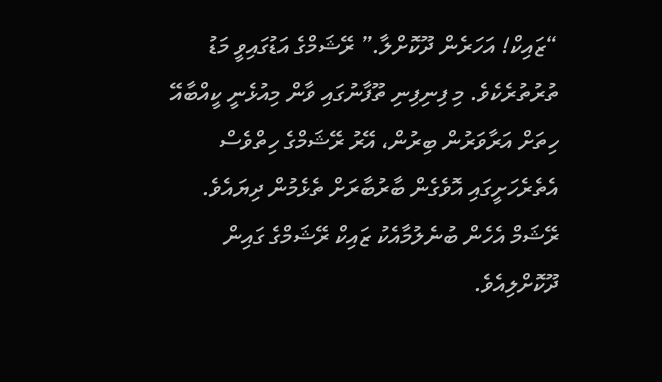“ޒައިކް! އަހަރެން ދޫކޮށްލާ.” ރޭޝަމްގެ އަޑުގައިވީ މަޑު ތުރުތުރެކެވެ. މި ފިނިފިނި ތޫފާނުގައި ވާން މިއުޅެނީ ކީއްބާއޭ ހިތަށް އަރާވަރުން ބިރުން، އޭރު ރޭޝަމްގެ ހިތްވެސް އެތެރެހަށީގައި އޮވެގެން ބާރުބާރަށް ތެޅެމުން ދިޔައެވެ. ރޭޝަމް އެހެން ބުނެލުމާއެކު ޒައިކް ރޭޝަމްގެ ގައިން ދޫކޮށްލިއެވެ.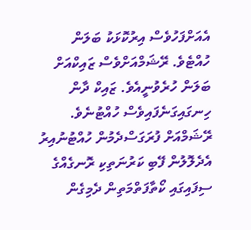އެއަށްފަހުވެސް އިރުކޮޅަކު ބަލަން ހުއްޓެވެ. ރޭޝަމްއަށްވެސް ޒައިކްއަށް ބަލަން ހުރެވުނީއެވެ. ޒައިކް ދާން ހިނގައިގަނެފައިވެސް ހުއްޓުނެވެ. ރޭޝަމްއަށް ފުރަގަސްދެމުން ހުއްޓުނުއިރު އެދެލޮލުން ފޭބި ކަރުނަތިކި ރޮނގެއްގެ ސިފައިގައި ކޯތާފަތްމަތިން ދެމިގެން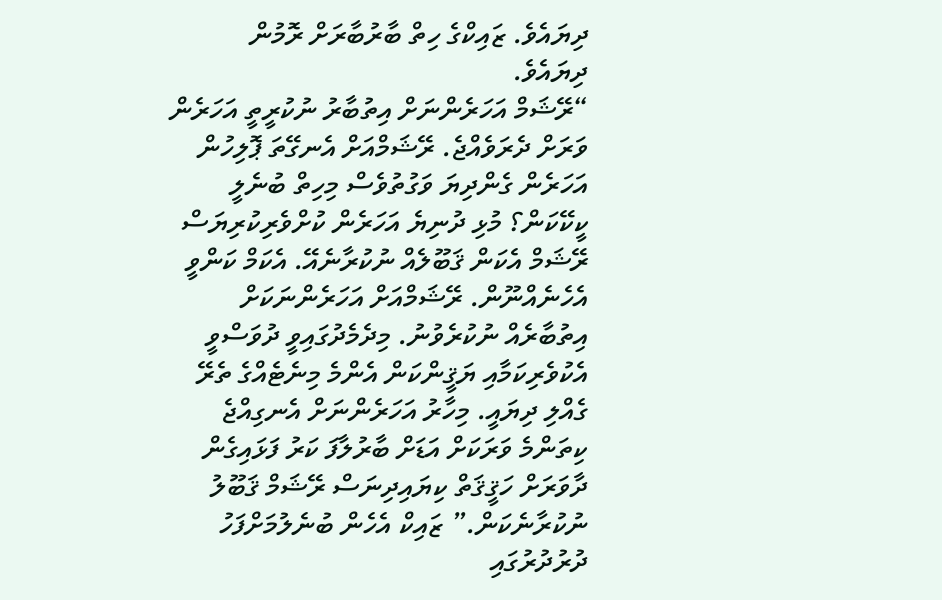ދިޔައެވެ. ޒައިކްގެ ހިތް ބާރުބާރަށް ރޮމުން ދިޔައެވެ.
“ރޭޝަމް އަހަރެންނަށް އިތުބާރު ނުކުރީތީ އަހަރެން ވަރަށް ދެރަވެއްޖެ. ރޭޝަމްއަށް އެނގޭތަ ޕޮލިހުން އަހަރެން ގެންދިޔަ ވަގުތުވެސް މިހިތް ބުނެލީ ކީކޭކަން؟ މުޅި ދުނިޔެ އަހަރެން ކުށްވެރިކުރިޔަސް ރޭޝަމް އެކަން ޤަބޫލެއް ނުކުރާނެއޭ. އެކަމް ކަންވީ އެހެނެއްނޫން. ރޭޝަމްއަށް އަހަރެންނަކަށް އިތުބާރެއް ނުކުރެވުނު. މިދެމެދުގައިވީ ދުވަސްވީ އެކުވެރިކަމާއި ޔަޤީންކަން އެންމެ މިނެޓެއްގެ ތެރޭ ގެއްލި ދިޔައީ. މިހާރު އަހަރެންނަށް އެނގިއްޖެ ކިތަންމެ ވަރަކަށް އަޑަށް ބާރުލާފަ ކަރު ފަޅައިގެން ދާވަރަށް ހަޤީޤަތް ކިޔައިދިނަސް ރޭޝަމް ޤަބޫލު ނުކުރާނެކަން.” ޒައިކް އެހެން ބުނެލުމަށްފަހު ދުރުދުރުގައި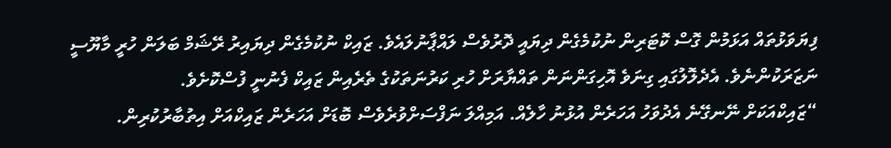ފިޔަވަޅުތައް އަޅަމުން ގޮސް ކޮޓަރިން ނުކުމެގެން ދިޔައީ ދޮރުވެސް ލައްޕާނުލައެވެ. ޒައިކް ނުކުމެގެން ދިޔައިރު ރޭޝަމް ބަލަން ހުރީ މާޔޫސީ ނަޒަރަކުންނެވެ. އެދެލޮލުގައި ގިނަވެ އޮހިގަންނަން ތައްޔާރަށް ހުރި ކަރުނަތަކުގެ ތެރެއިން ޒައިކް ފެނުނީ ފުސްކޮށެވެ.
“ޒައިކްއަކަށް ނޭނގޭނެ އެދުވަހު އަހަރެން އުޅުނު ހާލެއް. އަމިއްލަ ނަފްސަށްވުރެވެސް ބޮޑަށް އަހަރެން ޒައިކްއަށް އިތުބާރުކުރިން.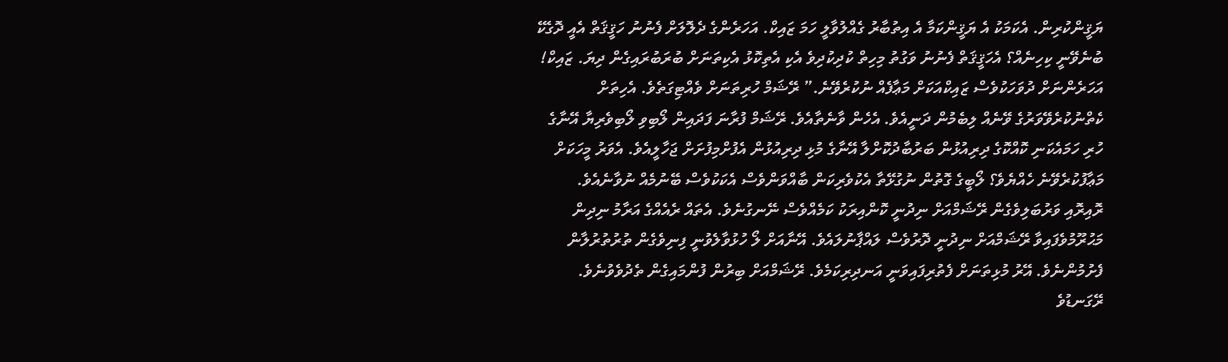ޔަޤީންކުރިން. އެކަމަކު އެ ޔަޤީންކަމާ އެ އިތުބާރު ގެއްލުވާލީ ހަމަ ޒައިކް. އަހަރެންގެ ދެލޮލަށް ފެނުނު ހަޤީޤަތް އެއީ ދޮގެކޭ ބުނެވޭނީ ކިހިނެއް؟ އެހަޤީޤަތް ފެނުނު ވަގުތު މިހިތް ކުދިކުދިވެ އެކި އެތިކޮޅު އެކިތަނަށް ބުރަބުރައިގެން ދިޔަ. ޒައިކް! އަހަރެންނަށް ދުވަހަކުވެސް ޒައިކްއަކަށް މަޢާފެއް ނުކުރެވޭނެ.” ރޭޝަމް ހުރިތަނަށް ވެއްޓިގަތެވެ. އެހިތަށް ކެތްނުކުރެވޭވަރުގެ ވޭނެއް ލިބެމުން ދަނީއެވެ. އެހެން ވާނެތާއެވެ. ރޭޝަމް ފުރާނަ ފަދައިން ލޯބިވި ލޯބިވެރިޔާ އޭނާގެ ހުރި ހަމައެކަނި ކޮއްކޮގެ ދިރިއުޅުން ބަރުބާދުކޮށްލާ އޭނާގެ މުޅި ދިރިއުޅުން އެފުށްމިފުށަށް ޖަހާލީއެވެ. އެވަރު މީހަކަށް މަޢާފުކުރެވޭނެ ހެއްޔެވެ؟ ލޯބީގެ ގޮތުން ނުގުޅޭތާ އެކުވެރިކަން ބާއްވަންވެސް އެކަކުވެސް ބޭނުމެއް ނުވާނެއެވެ.
ރޮއިރޮއި ވަރުބަލިވެގެން ރޭޝަމްއަށް ނިދުނީ ކޮންއިރަކު ކަމެއްވެސް ނޭނގުނެވެ. އެތައް ރެއެއްގެ އަރާމު ނިދިން މަޙުރޫމުވެފައިވާ ރޭޝަމްއަށް ނިދުނީ ދޮރުވެސް ލައްޕާނުލައެވެ. އޭނާއަށް ލޯ ހުޅުވާލެވުނީ ފިނިވެގެން ތުރުތުރުލާން ފެށުމުންނެވެ. އޭރު މުޅިތަނަށް ފެތުރިފައިވަނީ އަނދިރިކަމެވެ. ރޭޝަމްއަށް ބިރުން ފުންމައިގެން ތެދުވެވުނެވެ. ރޭގަނޑުވެ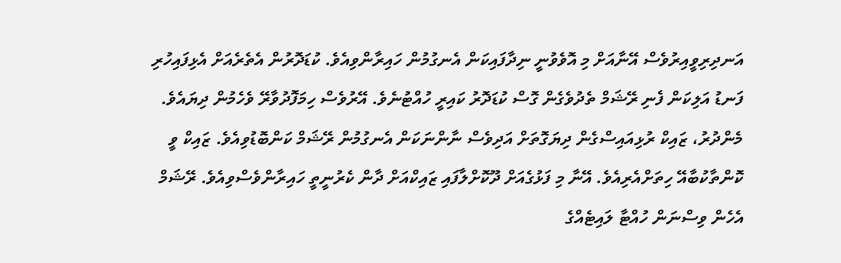އަނދިރިވީއިރުވެސް އޭނާއަށް މި އޮވެވުނީ ނިދާފައިކަން އެނގުމުން ހައިރާންވިއެވެ. ކުޑަދޮރުން އެތެރެއަށް އެޅިފައިހުރި ފަނޑު އަލިކަން ފެނި ރޭޝަމް ތެދުވެގެން ގޮސް ކުޑަދޮރު ކައިރީ ހުއްޓުނެވެ. އޭރުވެސް ހިމަފޮދުވާރޭ ވެހެމުން ދިޔައެވެ. މެންދުރު، ޒައިކް ރުޅިއައިސްގެން ދިޔަގޮތަށް އަދިވެސް ނާންނަކަން އެނގުމުން ރޭޝަމް ކަންބޮޑުވިއެވެ. ޒައިކް ވީ ކޮންތާކުބާއޭ ހިތަށްއެރިއެވެ. އޭނާ މި ފަޅުގެއަށް ދޫކޮށްލާފައި ޒައިކްއަށް ދާން ކެރުނީތީ ހައިރާންވެސްވިއެވެ. ރޭޝަމް އެހެން ވިސްނަން ހުއްޓާ ލައިޓެއްގެ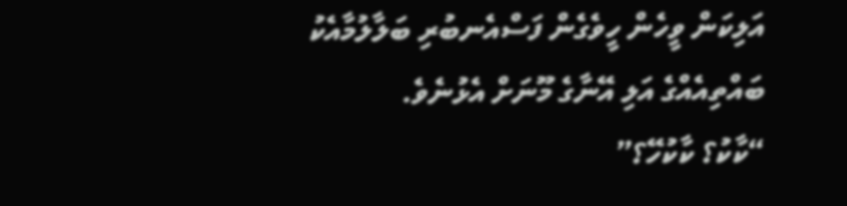އަލިކަން ވީހެން ހީވެގެން ފަސްއެނބުރި ބަލާލުމާއެކު ބައްތިއެއްގެ އަލި އޭނާގެ މޫނަށް އެޅުނެވެ.
“ކާކު؟ ކާކުހޭ؟”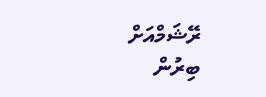ރޭޝަމްއަށް ބިރުން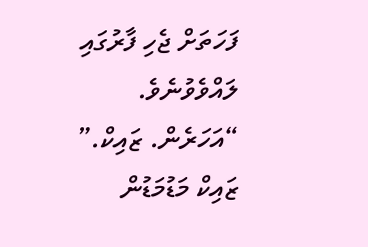ފަހަތަށް ޖެހި ފާރުގައި ލައްވެވުނެވެ.
“އަހަރެން. ޒައިކް.” ޒައިކް މަޑުމަޑުން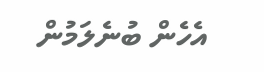އެހެން ބުނެލަމުން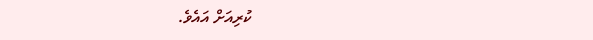ކުރިއަށް އައެވެ.